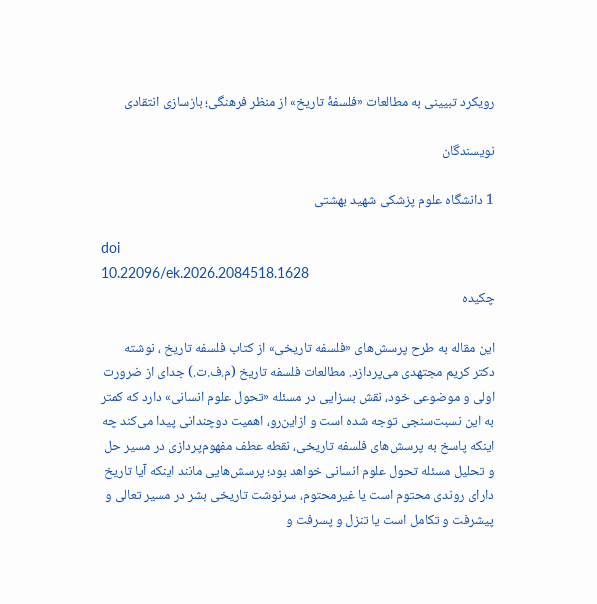رویکرد تبیینی به مطالعات «فلسفۀ تاریخ» از منظر فرهنگی؛ بازسازی انتقادی

نویسندگان

1 دانشگاه علوم پزشکی شهید بهشتی

doi
10.22096/ek.2026.2084518.1628
چکیده

این مقاله به طرح پرسش‌های «فلسفه تاریخی» از کتاب فلسفه تاریخ ، نوشته دکتر کریم مجتهدی می‌پردازد. مطالعات فلسفه تاریخ (م.ف.ت.) جدای از ضرورت اولی و موضوعی خود، نقش بسزایی در مسئله «تحول علوم انسانی» دارد که کمتر به این نسبت‌سنجی توجه شده است و ازاین‌رو، اهمیت دوچندانی پیدا می‌کند چه اینکه پاسخ به پرسش‌های فلسفه تاریخی، نقطه عطف مفهوم‌پردازی در مسیر حل و تحلیل مسئله تحول علوم انسانی خواهد بود؛ پرسش‌هایی مانند اینکه آیا تاریخ دارای روندی محتوم است یا غیرمحتوم، سرنوشت تاریخی بشر در مسیر تعالی و پیشرفت و تکامل است یا تنزل و پسرفت و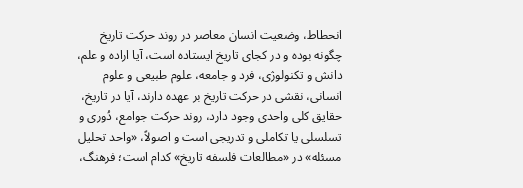انحطاط، وضعیت انسان معاصر در روند حرکت تاریخ چگونه بوده و در کجای تاریخ ایستاده است، آیا اراده و علم، دانش و تکنولوژی، فرد و جامعه، علوم طبیعی و علوم انسانی، نقشی در حرکت تاریخ بر عهده دارند، آیا در تاریخ، حقایق کلی واحدی وجود دارد، روند حرکت جوامع، دُوری و تسلسلی یا تکاملی و تدریجی است و اصولاً، «واحد تحلیل مسئله» در «مطالعات فلسفه تاریخ» کدام است؛ فرهنگ،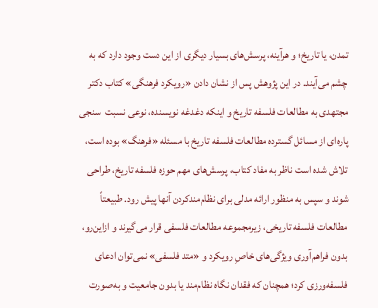تمدن، یا تاریخ؛ و هرآینه، پرسش‌های بسیار دیگری از این دست وجود دارد که به چشم می‌آیند. در این پژوهش پس از نشان دادن «رویکرد فرهنگی» کتاب دکتر مجتهدی به مطالعات فلسفه تاریخ و اینکه دغدغه نویسنده، نوعی نسبت ‌ سنجی پاره‌ای از مسائل گسترده مطالعات فلسفه تاریخ با مسئله «فرهنگ» بوده است، تلاش شده است ناظر به مفاد کتاب، پرسش‌های مهم حوزه فلسفه تاریخ، طراحی شوند و سپس به منظور ارائه مدلی برای نظام‌مندکردن آنها پیش رود. طبیعتاً مطالعات فلسفه تاریخی، زیرمجموعه مطالعات فلسفی قرار می‌گیرند و ازاین‌رو، بدون فراهم‌آوری ویژگی‌های خاصِ رویکرد و «متد فلسفی» نمی‌توان ادعای فلسفه‌ورزی کرد؛ همچنان که فقدان نگاه نظام‌مند یا بدون جامعیت و به‌صورت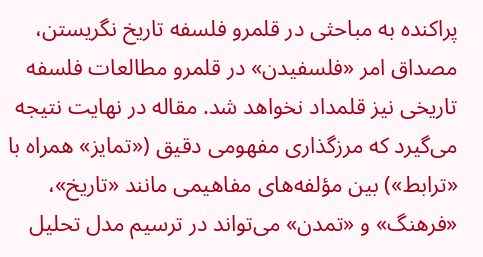پراکنده به مباحثی در قلمرو فلسفه تاریخ نگریستن، مصداق امر «فلسفیدن» در قلمرو مطالعات فلسفه تاریخی نیز قلمداد نخواهد شد. مقاله در نهایت نتیجه می‌گیرد که مرزگذاری مفهومی دقیق («تمایز» همراه با «ترابط») بین مؤلفه‌های مفاهیمی مانند «تاریخ»، «فرهنگ» و «تمدن» می‌تواند در ترسیم مدل تحلیل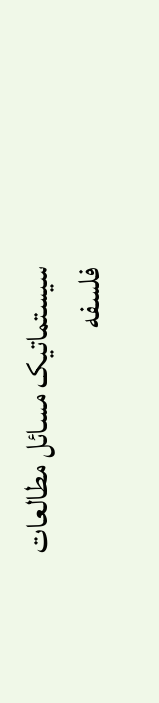سیستماتیک مسائل مطالعات فلسفه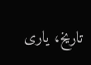تاریخ، یاری ‌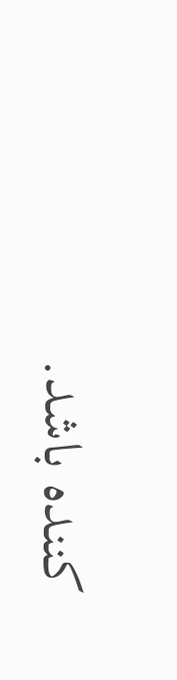کننده باشد.